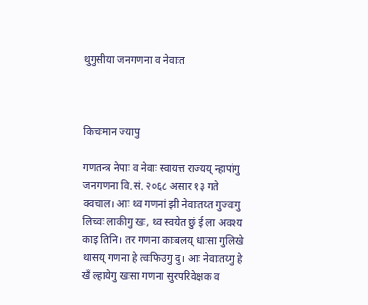थुगुसीया जनगणना व नेवाःत



किचःमान ज्यापु

गणतन्त्र नेपाः व नेवाः स्वायत्त राज्यय् न्हापांगु जनगणना वि.सं. २०६८ असार १३ गते क्वचाल। आः थ्व गणनां झी नेवाःतय्त गुज्वःगु लिच्वः लाकीगु खः, थ्व स्वयेत छुं ई ला अवश्य काइ तिनि। तर गणना काःबलय् धाःसा गुलिखे थासय् गणना हे त्वःफिउगु दु। आः नेवाःतय्गु हे खँ ल्हायेगु खःसा गणना सुरपरिवेक्षक व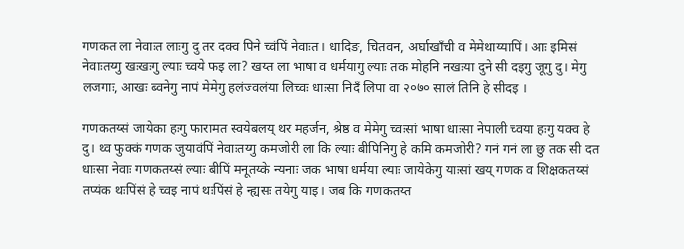गणकत ला नेवाःत लाःगु दु तर दक्व पिने च्वंपिं नेवाःत। धादिङ, चितवन, अर्घाखाँची व मेमेथाय्यापिं। आः इमिसं नेवाःतय्गु खःखःगु ल्याः च्वये फइ ला? खय्त ला भाषा व धर्मयागु ल्याः तक मोहनि नखःया दुने सी दइगु जूगु दु। मेगु लजगाः, आखः ब्वनेगु नापं मेमेगु हलंज्वलंया लिच्वः धाःसा निदँ लिपा वा २०७० सालं तिनि हे सीदइ ।

गणकतय्सं जायेका हःगु फारामत स्वयेबलय् थर महर्जन, श्रेष्ठ व मेमेगु च्वःसां भाषा धाःसा नेपाली च्वया हःगु यक्व हे दु। थ्व फुक्कं गणक जुयावंपिं नेवाःतय्गु कमजोरी ला कि ल्याः बीपिनिगु हे कमि कमजोरी? गनं गनं ला छु तक सी दत धाःसा नेवाः गणकतय्सं ल्याः बीपिं मनूतय्के न्यनाः जक भाषा धर्मया ल्याः जायेकेगु याःसां खय् गणक व शिक्षकतय्सं तप्यंक थःपिंसं हे च्वइ नापं थःपिंसं हे न्ह्यसः तयेगु याइ। जब कि गणकतय्त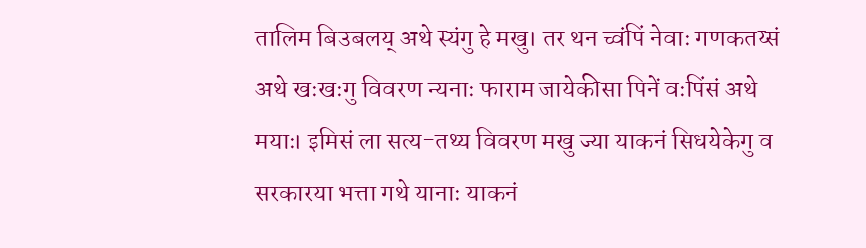तालिम बिउबलय् अथे स्यंगु हे मखु। तर थन च्वंपिं नेवाः गणकतय्सं अथे खःखःगु विवरण न्यनाः फाराम जायेकीसा पिनें वःपिंसं अथे मयाः। इमिसं ला सत्य-तथ्य विवरण मखु ज्या याकनं सिधयेकेगु व सरकारया भत्ता गथे यानाः याकनं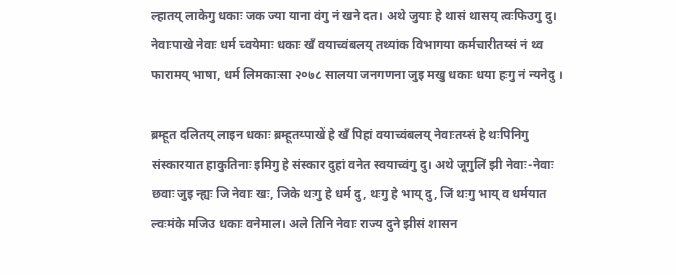ल्हातय् लाकेगु धकाः जक ज्या याना वंगु नं खने दत। अथे जुयाः हे थासं थासय् त्वःफिउगु दु। नेवाःपाखे नेवाः धर्म च्वयेमाः धकाः खँ वयाच्वंबलय् तथ्यांक विभागया कर्मचारीतय्सं नं थ्व फारामय् भाषा, धर्म लिमकाःसा २०७८ सालया जनगणना जुइ मखु धकाः धया हःगु नं न्यनेदु ।

ब्रम्हूत दलितय् लाइन धकाः ब्रम्हूतय्पाखें हे खँ पिहां वयाच्वंबलय् नेवाःतय्सं हे थःपिनिगु संस्कारयात हाकुतिनाः इमिगु हे संस्कार दुहां वनेत स्वयाच्वंगु दु। अथे जूगुलिं झी नेवाः-नेवाः छवाः जुइ न्ह्यः जि नेवाः खः, जिके थःगु हे धर्म दु, थःगु हे भाय् दु, जिं थःगु भाय् व धर्मयात ल्वःमंके मजिउ धकाः वनेमाल। अले तिनि नेवाः राज्य दुने झीसं शासन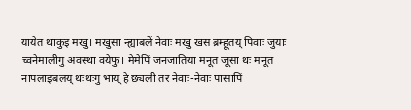यायेत थाकुइ मखु। मखुसा न्ह्याबलें नेवाः मखु खस ब्रम्हूतय् पिवाः जुयाः च्वनेमालीगु अवस्था वयेफु। मेमेपिं जनजातिया मनूत जूसा थः मनूत नापलाइबलय् थःथःगु भाय् हे छ्यली तर नेवाः-नेवाः पासापिं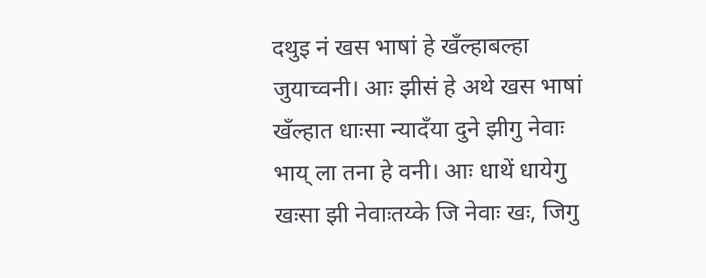दथुइ नं खस भाषां हे खँल्हाबल्हा जुयाच्वनी। आः झीसं हे अथे खस भाषां खँल्हात धाःसा न्यादँया दुने झीगु नेवाः भाय् ला तना हे वनी। आः धाथें धायेगु खःसा झी नेवाःतय्के जि नेवाः खः, जिगु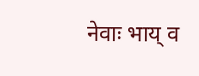नेवाः भाय् व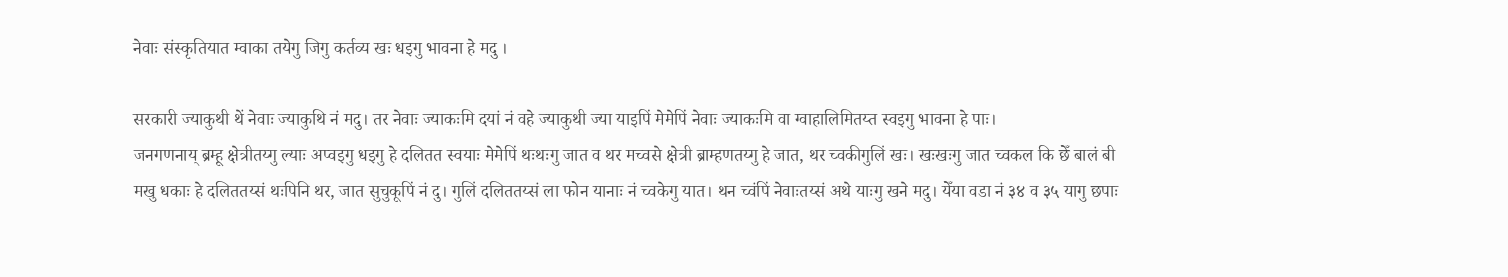नेवाः संस्कृतियात म्वाका तयेगु जिगु कर्तव्य खः धइगु भावना हे मदु ।

सरकारी ज्याकुथी थें नेवाः ज्याकुथि नं मदु। तर नेवाः ज्याकःमि दयां नं वहे ज्याकुथी ज्या याइपिं मेमेपिं नेवाः ज्याकःमि वा ग्वाहालिमितय्त स्वइगु भावना हे पाः।
जनगणनाय् ब्रम्हू क्षेत्रीतय्गु ल्याः अप्वइगु धइगु हे दलितत स्वयाः मेमेपिं थःथःगु जात व थर मच्वसे क्षेत्री ब्राम्हणतय्गु हे जात, थर च्वकीगुलिं खः। खःखःगु जात च्वकल कि छेँ बालं बी मखु धकाः हे दलिततय्सं थःपिनि थर, जात सुचुकूपिं नं दु। गुलिं दलिततय्सं ला फोन यानाः नं च्वकेगु यात। थन च्वंपिं नेवाःतय्सं अथे याःगु खने मदु। येँया वडा नं ३४ व ३५ यागु छपाः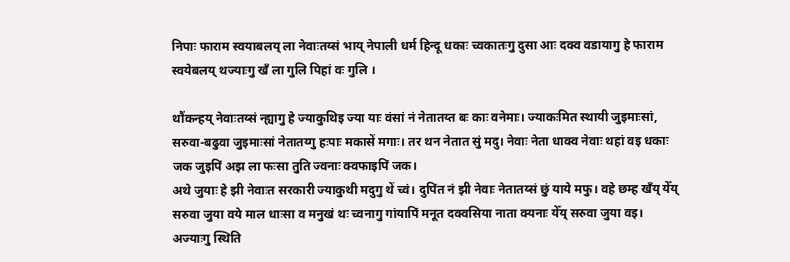निपाः फाराम स्वयाबलय् ला नेवाःतय्सं भाय् नेपाली धर्म हिन्दू धकाः च्वकातःगु दुसा आः दक्व वडायागु हे फाराम स्वयेबलय् थज्याःगु खँ ला गुलि पिहां वः गुलि ।

थौंकन्हय् नेवाःतय्सं न्ह्यागु हे ज्याकुथिइ ज्या याः वंसां नं नेतातय्त बः काः वनेमाः। ज्याकःमित स्थायी जुइमाःसां, सरुवा-बढुवा जुइमाःसां नेतातय्गु हःपाः मकासें मगाः। तर थन नेतात सुं मदु। नेवाः नेता धाक्व नेवाः थहां वइ धकाः जक जुइपिं अझ ला फःसा तुति ज्वनाः क्वफाइपिं जक।
अथे जुयाः हे झी नेवाःत सरकारी ज्याकुथी मदुगु थें च्वं। दुपिंत नं झी नेवाः नेतातय्सं छुं याये मफु। वहे छम्ह खँय् येँय् सरुवा जुया वये माल धाःसा व मनुखं थः च्वनागु गांयापिं मनूत दक्वसिया नाता क्यनाः येँय् सरुवा जुया वइ। अज्याःगु स्थिति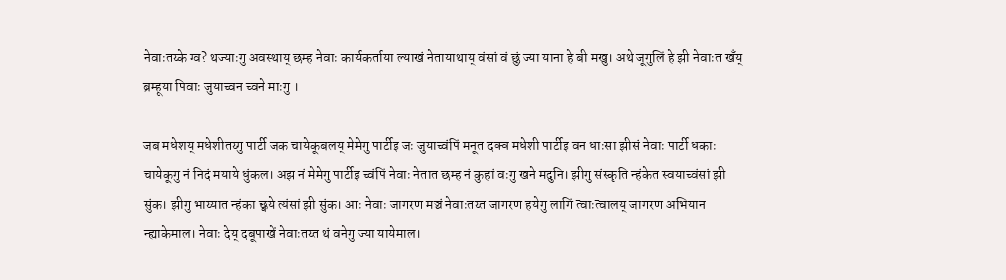नेवाःतय्के ग्व? थज्याःगु अवस्थाय् छम्ह नेवाः कार्यकर्ताया ल्याखं नेतायाथाय् वंसां वं छुं ज्या याना हे बी मखु। अथे जूगुलिं हे झी नेवाःत खँय् ब्रम्हूया पिवाः जुयाच्वन च्वने माःगु ।

जब मधेशय् मधेशीतय्गु पार्टी जक चायेकूबलय् मेमेगु पार्टीइ जः जुयाच्वंपिं मनूत दक्व मधेशी पार्टीइ वन धाःसा झीसं नेवाः पार्टी धकाः चायेकूगु नं निदं मयाये धुंकल। अझ नं मेमेगु पार्टीइ च्वंपिं नेवाः नेतात छम्ह नं कुहां वःगु खने मदुनि। झीगु संस्कृति न्हंकेत स्वयाच्वंसां झी सुंक। झीगु भाय्यात न्हंका छ्वये त्यंसां झी सुंक। आः नेवाः जागरण मञ्चं नेवाःतय्त जागरण हयेगु लागिं त्वाःत्वालय् जागरण अभियान न्ह्याकेमाल। नेवाः देय् दबूपाखें नेवाःतय्त थं वनेगु ज्या यायेमाल।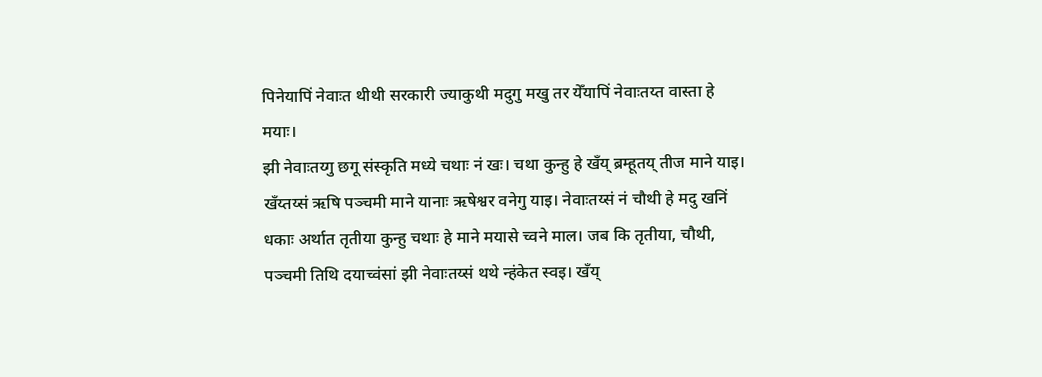पिनेयापिं नेवाःत थीथी सरकारी ज्याकुथी मदुगु मखु तर येँयापिं नेवाःतय्त वास्ता हे मयाः।
झी नेवाःतय्गु छगू संस्कृति मध्ये चथाः नं खः। चथा कुन्हु हे खँय् ब्रम्हूतय् तीज माने याइ। खँय्तय्सं ऋषि पञ्चमी माने यानाः ऋषेश्वर वनेगु याइ। नेवाःतय्सं नं चौथी हे मदु खनिं धकाः अर्थात तृतीया कुन्हु चथाः हे माने मयासे च्वने माल। जब कि तृतीया, चौथी, पञ्चमी तिथि दयाच्वंसां झी नेवाःतय्सं थथे न्हंकेत स्वइ। खँय्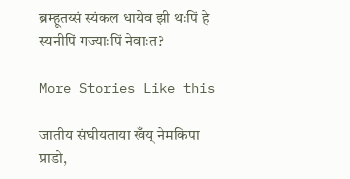ब्रम्हूतय्सं स्यंकल धायेव झी थःपिं हे स्यनीपिं गज्याःपिं नेवाःत?

More Stories Like this

जातीय संघीयताया खँय् नेमकिपा
प्राडो,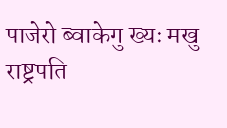पाजेरो ब्वाकेगु ख्यः मखु
राष्ट्रपति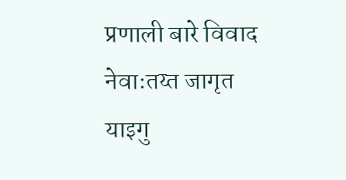प्रणाली बारे विवाद
नेवाःतय्त जागृत याइगु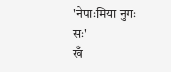'नेपाःमिया नुगः सः'
खँ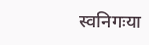स्वनिगःया